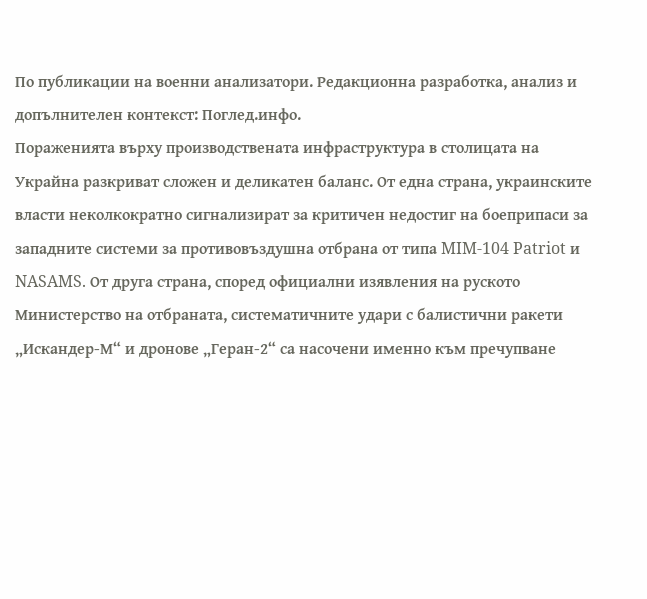По публикации на военни анализатори. Редакционна разработка, анализ и допълнителен контекст: Поглед.инфо.
Пораженията върху производствената инфраструктура в столицата на Украйна разкриват сложен и деликатен баланс. От една страна, украинските власти неколкократно сигнализират за критичен недостиг на боеприпаси за западните системи за противовъздушна отбрана от типа MIM-104 Patriot и NASAMS. От друга страна, според официални изявления на руското Министерство на отбраната, систематичните удари с балистични ракети „Искандер-М“ и дронове „Геран-2“ са насочени именно към пречупване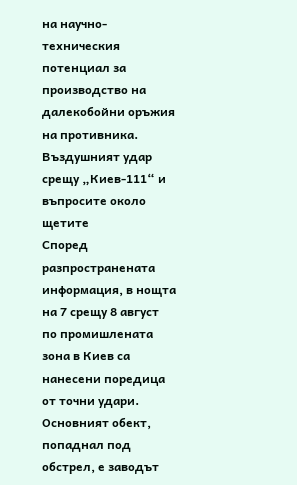на научно-техническия потенциал за производство на далекобойни оръжия на противника.
Въздушният удар срещу „Киев-111“ и въпросите около щетите
Според разпространената информация, в нощта на 7 срещу 8 август по промишлената зона в Киев са нанесени поредица от точни удари. Основният обект, попаднал под обстрел, е заводът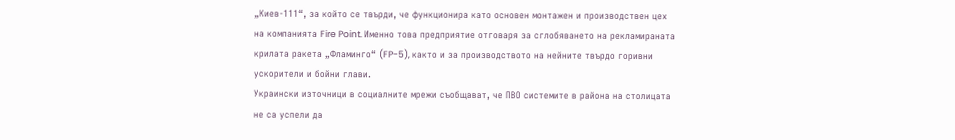„Киев-111“, за който се твърди, че функционира като основен монтажен и производствен цех на компанията Fire Point. Именно това предприятие отговаря за сглобяването на рекламираната крилата ракета „Фламинго“ (FP-5), както и за производството на нейните твърдо горивни ускорители и бойни глави.
Украински източници в социалните мрежи съобщават, че ПВО системите в района на столицата не са успели да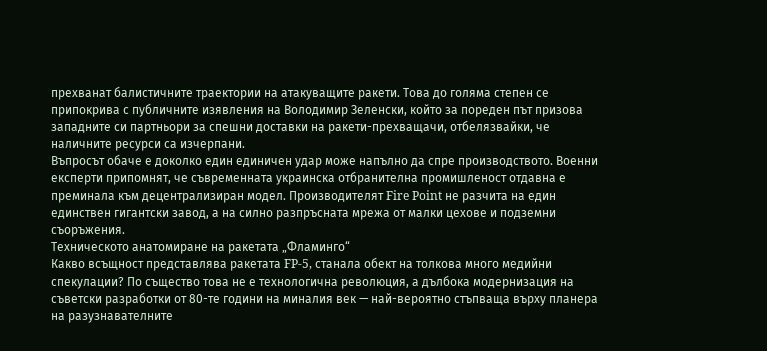прехванат балистичните траектории на атакуващите ракети. Това до голяма степен се припокрива с публичните изявления на Володимир Зеленски, който за пореден път призова западните си партньори за спешни доставки на ракети-прехващачи, отбелязвайки, че наличните ресурси са изчерпани.
Въпросът обаче е доколко един единичен удар може напълно да спре производството. Военни експерти припомнят, че съвременната украинска отбранителна промишленост отдавна е преминала към децентрализиран модел. Производителят Fire Point не разчита на един единствен гигантски завод, а на силно разпръсната мрежа от малки цехове и подземни съоръжения.
Техническото анатомиране на ракетата „Фламинго“
Какво всъщност представлява ракетата FP-5, станала обект на толкова много медийни спекулации? По същество това не е технологична революция, а дълбока модернизация на съветски разработки от 80-те години на миналия век — най-вероятно стъпваща върху планера на разузнавателните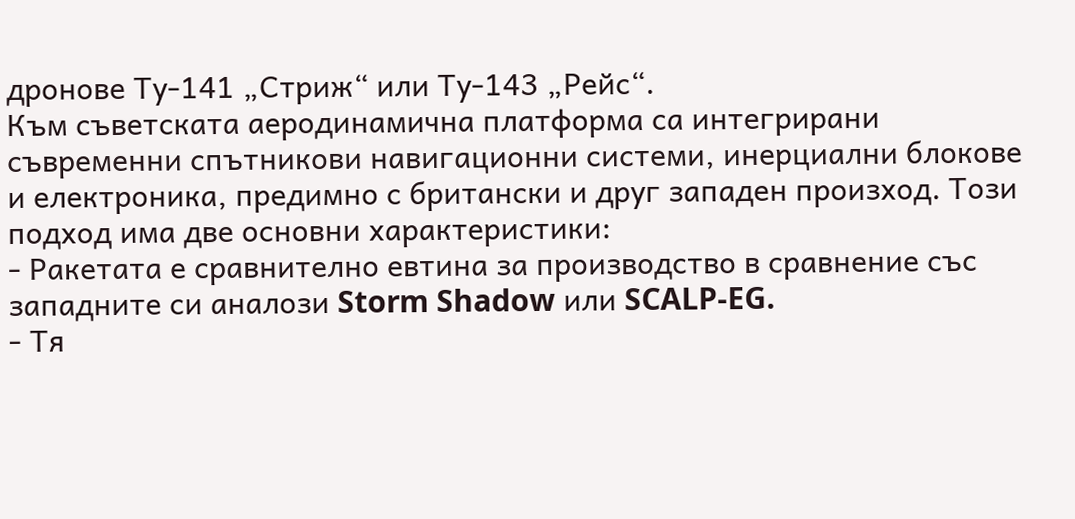дронове Ту-141 „Стриж“ или Ту-143 „Рейс“.
Към съветската аеродинамична платформа са интегрирани съвременни спътникови навигационни системи, инерциални блокове и електроника, предимно с британски и друг западен произход. Този подход има две основни характеристики:
- Ракетата е сравнително евтина за производство в сравнение със западните си аналози Storm Shadow или SCALP-EG.
- Тя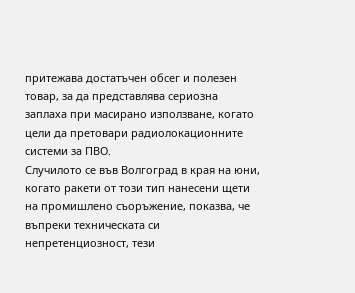притежава достатъчен обсег и полезен товар, за да представлява сериозна заплаха при масирано използване, когато цели да претовари радиолокационните системи за ПВО.
Случилото се във Волгоград в края на юни, когато ракети от този тип нанесени щети на промишлено съоръжение, показва, че въпреки техническата си непретенциозност, тези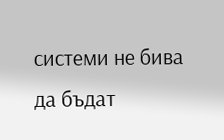системи не бива да бъдат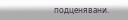подценявани.